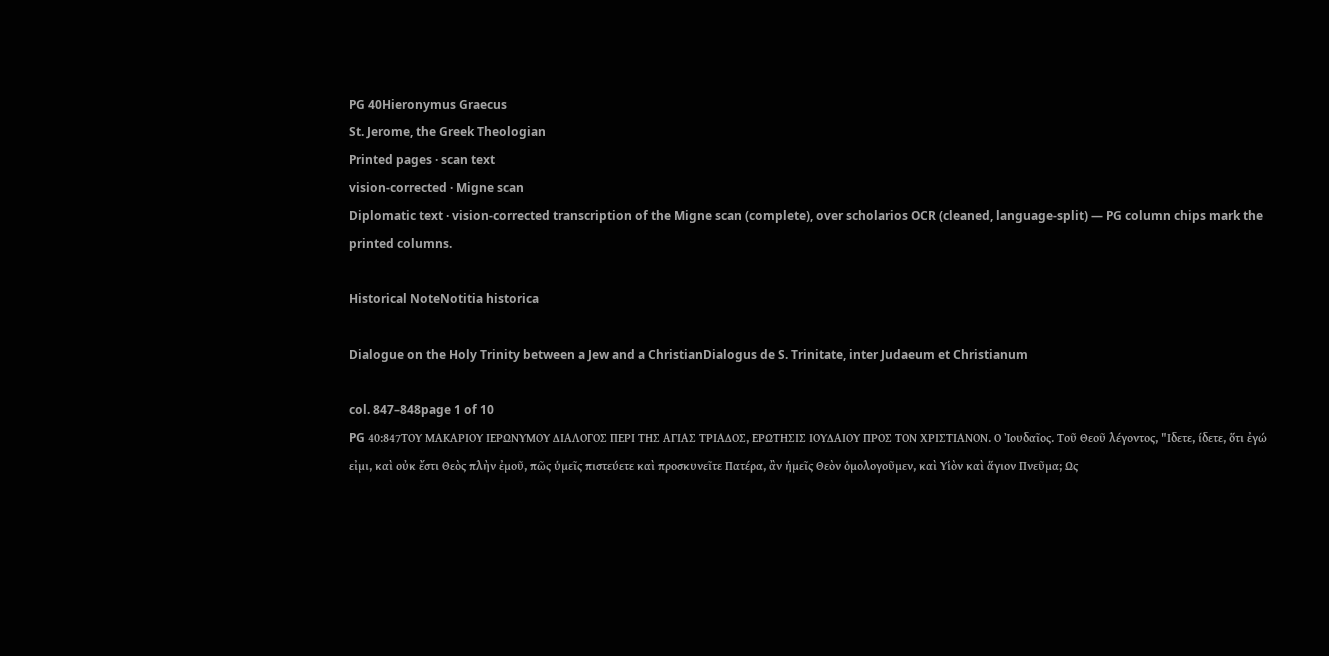PG 40Hieronymus Graecus
St. Jerome, the Greek Theologian
Printed pages · scan text
vision-corrected · Migne scan
Diplomatic text · vision-corrected transcription of the Migne scan (complete), over scholarios OCR (cleaned, language-split) — PG column chips mark the printed columns.

Historical NoteNotitia historica

Dialogue on the Holy Trinity between a Jew and a ChristianDialogus de S. Trinitate, inter Judaeum et Christianum

col. 847–848page 1 of 10
PG 40:847ΤΟΥ ΜΑΚΑΡΙΟΥ ΙΕΡΩΝΥΜΟΥ ΔΙΑΛΟΓΟΣ ΠΕΡΙ ΤΗΣ ΑΓΙΑΣ ΤΡΙΑΔΟΣ, ΕΡΩΤΗΣΙΣ ΙΟΥΔΑΙΟΥ ΠΡΟΣ ΤΟΝ ΧΡΙΣΤΙΑΝΟΝ. Ο Ἰουδαῖος. Τοῦ Θεοῦ λέγοντος, "Ιδετε, ίδετε, ὅτι ἐγώ εἰμι, καὶ οὐκ ἔστι Θεὸς πλὴν ἐμοῦ, πῶς ὑμεῖς πιστεύετε καὶ προσκυνεῖτε Πατέρα, ἂν ἡμεῖς Θεὸν ὁμολογοῦμεν, καὶ Υἱὸν καὶ ἅγιον Πνεῦμα; Ως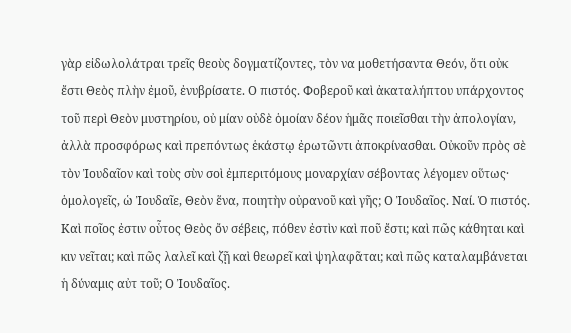γὰρ εἰδωλολάτραι τρεῖς θεοὺς δογματίζοντες, τὸν να μοθετήσαντα Θεόν, ὅτι οὐκ ἔστι Θεὸς πλὴν ἐμοῦ, ἐνυβρίσατε. Ο πιστός. Φοβεροῦ καὶ ἀκαταλήπτου υπάρχοντος τοῦ περὶ Θεὸν μυστηρίου, οὐ μίαν οὐδὲ ὁμοίαν δέον ἡμᾶς ποιεῖσθαι τὴν ἀπολογίαν, ἀλλὰ προσφόρως καὶ πρεπόντως ἑκάστῳ ἐρωτῶντι ἀποκρίνασθαι. Οὐκοῦν πρὸς σὲ τὸν Ἰουδαῖον καὶ τοὺς σὺν σοὶ ἐμπεριτόμους μοναρχίαν σέβοντας λέγομεν οὕτως· ὁμολογεῖς, ὡ Ἰουδαῖε, Θεὸν ἕνα, ποιητὴν οὐρανοῦ καὶ γῆς; Ο Ἰουδαῖος. Ναί. Ὁ πιστός. Καὶ ποῖος ἐστιν οὗτος Θεὸς ὄν σέβεις, πόθεν ἐστὶν καὶ ποῦ ἔστι; καὶ πῶς κάθηται καὶ κιν νεῖται; καὶ πῶς λαλεῖ καὶ ζῇ καὶ θεωρεῖ καὶ ψηλαφᾶται; καὶ πῶς καταλαμβάνεται ἡ δύναμις αὐτ τοῦ; Ο Ἰουδαῖος.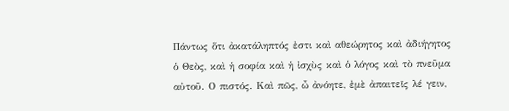Πάντως ὅτι ἀκατάληπτός ἐστι καὶ αθεώρητος καὶ ἀδιήγητος ὁ Θεὸς, καὶ ἡ σοφία καὶ ἡ ἰσχὺς καὶ ὁ λόγος καὶ τὸ πνεῦμα αὐτοῦ. Ο πιστός. Καὶ πῶς, ὦ ἀνόητε, ἐμὲ ἀπαιτεῖς λέ γειν,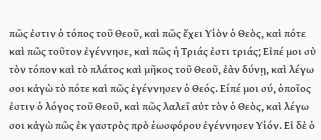πῶς ἐστιν ὁ τόπος τοῦ Θεοῦ, καὶ πῶς ἔχει Υἱὸν ὁ Θεὸς, καὶ πότε καὶ πῶς τοῦτον ἐγέννησε, καὶ πῶς ἡ Τριάς ἐστι τριάς; Εἰπέ μοι σὺ τὸν τόπον καὶ τὸ πλάτος καὶ μῆκος τοῦ Θεοῦ, ἐὰν δύνῃ, καὶ λέγω σοι κἀγὼ τὸ πότε καὶ πῶς ἐγέννησεν ὁ Θεός. Είπέ μοι σύ, ὁποῖος ἐστιν ὁ λόγος τοῦ Θεοῦ, καὶ πῶς λαλεῖ αὐτ τὸν ὁ Θεὸς, καὶ λέγω σοι κἀγὼ πῶς ἐκ γαστρὸς πρὸ ἑωσφόρου ἐγέννησεν Υἱόν. Εἰ δὲ ὁ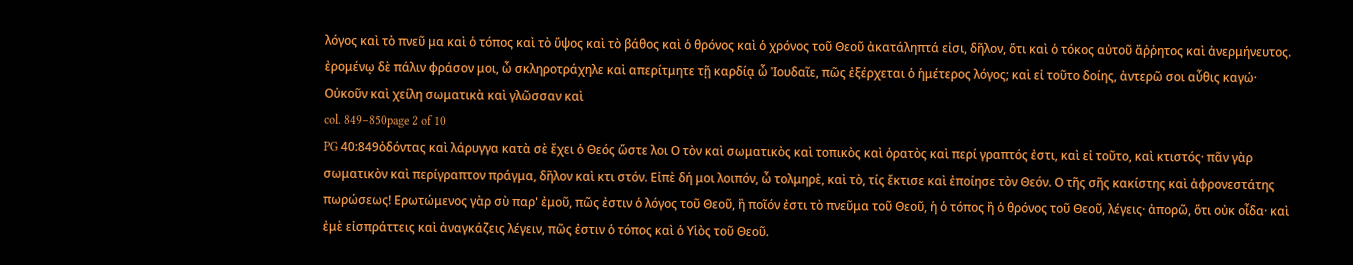λόγος καὶ τὸ πνεῦ μα καὶ ὁ τόπος καὶ τὸ ὕψος καὶ τὸ βάθος καὶ ὁ θρόνος καὶ ὁ χρόνος τοῦ Θεοῦ ἀκατάληπτά εἰσι, δῆλον, ὅτι καὶ ὁ τόκος αὐτοῦ ἄῤῥητος καὶ ἀνερμήνευτος. ἐρομένῳ δὲ πάλιν φράσον μοι, ὦ σκληροτράχηλε καὶ απερίτμητε τῇ καρδίᾳ ὦ Ἰουδαῖε, πῶς ἐξέρχεται ὁ ἡμέτερος λόγος; καὶ εἰ τοῦτο δοίης, ἀντερῶ σοι αὖθις καγώ· Οὐκοῦν καὶ χείλη σωματικὰ καὶ γλῶσσαν καὶ
col. 849–850page 2 of 10
PG 40:849ὀδόντας καὶ λάρυγγα κατὰ σὲ ἔχει ὁ Θεός ὥστε λοι Ο τὸν καὶ σωματικὸς καὶ τοπικὸς καὶ ὁρατὸς καὶ περί γραπτός ἐστι, καὶ εἰ τοῦτο, καὶ κτιστός· πᾶν γὰρ σωματικὸν καὶ περίγραπτον πράγμα, δῆλον καὶ κτι στόν. Εἰπὲ δή μοι λοιπόν, ὦ τολμηρὲ, καὶ τὸ, τίς ἔκτισε καὶ ἐποίησε τὸν Θεόν. Ο τῆς σῆς κακίστης καὶ ἀφρονεστάτης πωρώσεως! Ερωτώμενος γὰρ σὺ παρ' ἐμοῦ, πῶς ἐστιν ὁ λόγος τοῦ Θεοῦ, ἢ ποῖόν ἐστι τὸ πνεῦμα τοῦ Θεοῦ, ἡ ὁ τόπος ἢ ὁ θρόνος τοῦ Θεοῦ, λέγεις· ἀπορῶ, ὅτι οὐκ οἶδα· καὶ ἐμὲ εἰσπράττεις καὶ ἀναγκάζεις λέγειν, πῶς ἐστιν ὁ τόπος καὶ ὁ Υἱὸς τοῦ Θεοῦ.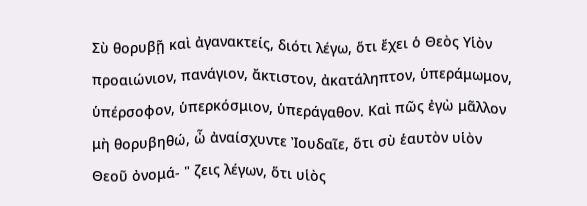Σὺ θορυβῇ καὶ ἀγανακτείς, διότι λέγω, ὅτι ἔχει ὁ Θεὸς Υἱὸν προαιώνιον, πανάγιον, ἄκτιστον, ἀκατάληπτον, ὑπεράμωμον, ὑπέρσοφον, ὑπερκόσμιον, ὑπεράγαθον. Καὶ πῶς ἐγὼ μᾶλλον μὴ θορυβηθώ, ὦ ἀναίσχυντε Ἰουδαῖε, ὅτι σὺ ἑαυτὸν υἱὸν Θεοῦ ὀνομά- " ζεις λέγων, ὅτι υἱὸς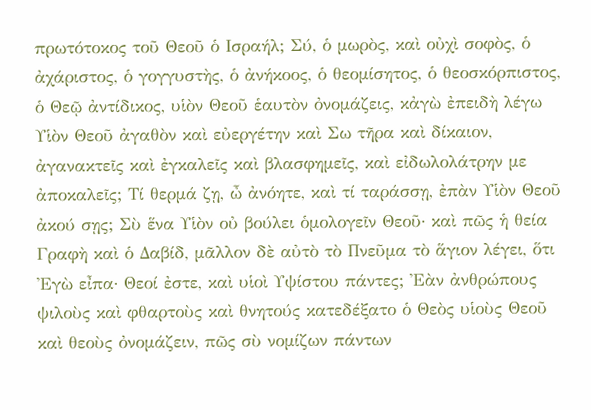πρωτότοκος τοῦ Θεοῦ ὁ Ισραήλ; Σύ, ὁ μωρὸς, καὶ οὐχὶ σοφὸς, ὁ ἀχάριστος, ὁ γογγυστὴς, ὁ ἀνήκοος, ὁ θεομίσητος, ὁ θεοσκόρπιστος, ὁ Θεῷ ἀντίδικος, υἱὸν Θεοῦ ἑαυτὸν ὀνομάζεις, κἀγὼ ἐπειδὴ λέγω Υἱὸν Θεοῦ ἀγαθὸν καὶ εὐεργέτην καὶ Σω τῆρα καὶ δίκαιον, ἀγανακτεῖς καὶ ἐγκαλεῖς καὶ βλασφημεῖς, καὶ εἰδωλολάτρην με ἀποκαλεῖς; Τί θερμά ζῃ, ὦ ἀνόητε, καὶ τί ταράσσῃ, ἐπὰν Υἱὸν Θεοῦ ἀκού σῃς; Σὺ ἕνα Υἱὸν οὐ βούλει ὁμολογεῖν Θεοῦ· καὶ πῶς ἡ θεία Γραφὴ καὶ ὁ Δαβίδ, μᾶλλον δὲ αὐτὸ τὸ Πνεῦμα τὸ ἅγιον λέγει, ὅτι Ἐγὼ εἶπα· Θεοί ἐστε, καὶ υἱοὶ Υψίστου πάντες; Ἐὰν ἀνθρώπους ψιλοὺς καὶ φθαρτοὺς καὶ θνητούς κατεδέξατο ὁ Θεὸς υἱοὺς Θεοῦ καὶ θεοὺς ὀνομάζειν, πῶς σὺ νομίζων πάντων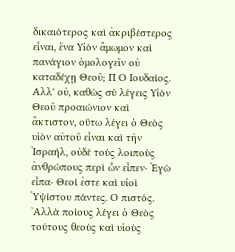δικαιότερος καὶ ἀκριβέστερος εἶναι, ἕνα Υἱὸν ἄμωμον καὶ πανάγιον ὁμολογεῖν οὐ καταδέχῃ Θεοῦ; Π Ο Ιουδαίος. Αλλ' οὐ, καθὼς σὺ λέγεις Υἱὸν Θεοῦ προαιώνιον καὶ ἄκτιστον, οὕτω λέγει ὁ Θεὸς υἱὸν αὐτοῦ εἶναι καὶ τὴν Ἰσραήλ, οὐδὲ τοὺς λοιποὺς ἀνθρώπους περὶ ὧν εἶπεν· Ἐγὼ εἶπα· Θεοί ἐστε καὶ υἱοὶ Ὑψίστου πάντες. Ο πιστός. ᾿Αλλὰ ποίους λέγει ὁ Θεὸς τούτους θεοὺς καὶ υἱοὺς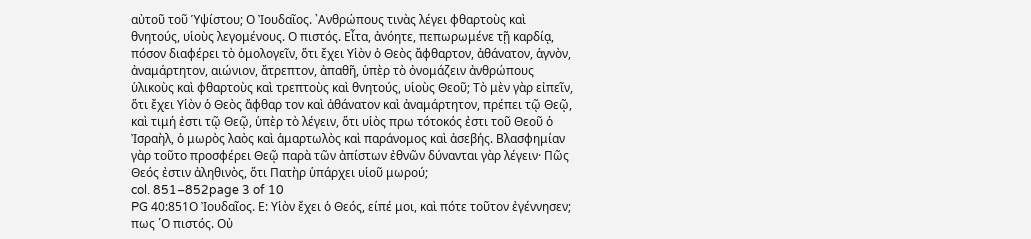αὐτοῦ τοῦ Ὑψίστου; Ο Ἰουδαῖος. ᾿Ανθρώπους τινὰς λέγει φθαρτοὺς καὶ θνητούς, υἱοὺς λεγομένους. Ο πιστός. Εἶτα, ἀνόητε, πεπωρωμένε τῇ καρδίᾳ, πόσον διαφέρει τὸ ὁμολογεῖν, ὅτι ἔχει Υἱὸν ὁ Θεὸς ἄφθαρτον, ἀθάνατον, ἁγνὸν, ἀναμάρτητον, αιώνιον, ἄτρεπτον, ἀπαθῆ, ὑπὲρ τὸ ὀνομάζειν ἀνθρώπους ὑλικοὺς καὶ φθαρτοὺς καὶ τρεπτοὺς καὶ θνητούς, υἱοὺς Θεοῦ; Τὸ μὲν γὰρ εἰπεῖν, ὅτι ἔχει Υἱὸν ὁ Θεὸς ἄφθαρ τον καὶ ἀθάνατον καὶ ἀναμάρτητον, πρέπει τῷ Θεῷ, καὶ τιμή ἐστι τῷ Θεῷ, ὑπὲρ τὸ λέγειν, ὅτι υἱὸς πρω τότοκός ἐστι τοῦ Θεοῦ ὁ Ἰσραὴλ, ὁ μωρὸς λαὸς καὶ ἁμαρτωλὸς καὶ παράνομος καὶ ἀσεβής. Βλασφημίαν γὰρ τοῦτο προσφέρει Θεῷ παρὰ τῶν ἀπίστων ἐθνῶν δύνανται γὰρ λέγειν· Πῶς Θεός ἐστιν ἀληθινὸς, ὅτι Πατὴρ ὑπάρχει υἱοῦ μωρού;
col. 851–852page 3 of 10
PG 40:851Ο Ἰουδαῖος. Ε: Υἱὸν ἔχει ὁ Θεός, είπέ μοι, καὶ πότε τοῦτον ἐγέννησεν; πως ῾Ο πιστός. Οὐ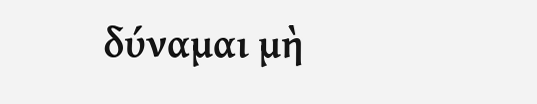δύναμαι μὴ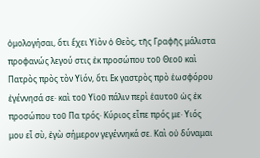ὁμολογήσαι, ὅτι ἔχει Υἱὸν ὁ Θεὸς, τῆς Γραφῆς μάλιστα προφανώς λεγού στις ἐκ προσώπου τοῦ Θεοῦ καὶ Πατρὸς πρὸς τὸν Υἱόν, ὅτι Εκ γαστρὸς πρὸ ἑωσφόρου ἐγέννησά σε· καὶ τοῦ Υἱοῦ πάλιν περὶ ἑαυτοῦ ὡς ἐκ προσώπου τοῦ Πα τρός· Κύριος εἶπε πρός με· Υιός μου εἶ σὺ, ἐγὼ σήμερον γεγέννηκά σε. Καὶ οὐ δύναμαι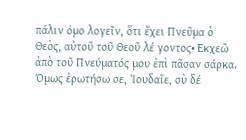πάλιν όμο λογεῖν, ὅτι ἔχει Πνεῦμα ὁ Θεὸς, αὐτοῦ τοῦ Θεοῦ λέ γοντος• Εκχεῶ ἀπὸ τοῦ Πνεύματός μου ἐπὶ πᾶσαν σάρκα. Όμως ἐρωτήσω σε, Ἰουδαῖε, σὺ δέ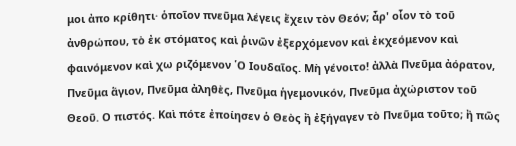μοι ἀπο κρίθητι· ὁποῖον πνεῦμα λέγεις ἔχειν τὸν Θεόν; ἆρ' οἷον τὸ τοῦ ἀνθρώπου, τὸ ἐκ στόματος καὶ ῥινῶν ἐξερχόμενον καὶ ἐκχεόμενον καὶ φαινόμενον καὶ χω ριζόμενον ῾Ο Ιουδαῖος. Μὴ γένοιτο! ἀλλὰ Πνεῦμα ἀόρατον, Πνεῦμα ἅγιον, Πνεῦμα ἀληθὲς, Πνεῦμα ἡγεμονικόν, Πνεῦμα ἀχώριστον τοῦ Θεοῦ. Ο πιστός. Καὶ πότε ἐποίησεν ὁ Θεὸς ἢ ἐξήγαγεν τὸ Πνεῦμα τοῦτο; ἢ πῶς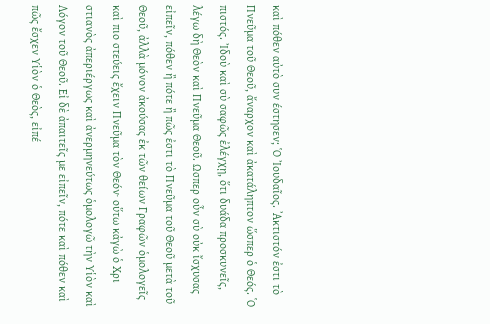καὶ πόθεν αὐτὸ συν έστησεν; Ὁ Ἰουδαῖος. ᾿Ακτιστόν ἐστι τὸ Πνεῦμα τοῦ Θεοῦ, ἄναρχον καὶ ἀκατάληπτον ὥσπερ ὁ Θεός. ῾Ο πιστός. Ἰδοὺ καὶ σὺ σαφῶς ἐλέγχῃ, ὅτι δυάδα προσκυνεῖς, λέγω δὴ Θεὸν καὶ Πνεῦμα Θεοῦ. Ωσπερ οὖν σὺ οὐκ ἴσχυσας εἰπεῖν, πόθεν ἢ πότε ἢ πῶς ἐστι τὸ Πνεῦμα τοῦ Θεοῦ μετὰ τοῦ Θεοῦ, ἀλλὰ μόνον ἀκούσας ἐκ τῶν θείων Γραφῶν ὁμολογεῖς καὶ πιο στεύεις ἔχειν Πνεῦμα τὸν Θεόν· οὕτω κἀγὼ ὁ Χρι στιανὸς ἀπεριέργως καὶ ἀνερμηνεύτως ὁμολογῶ τὴν Υἱὸν καὶ Λόγον τοῦ Θεοῦ. Εἰ δὲ ἀπαιτεῖς με εἰπεῖν, πότε καὶ πόθεν καὶ πῶς ἔσχεν Υἱὸν ὁ Θεὸς, εἰπέ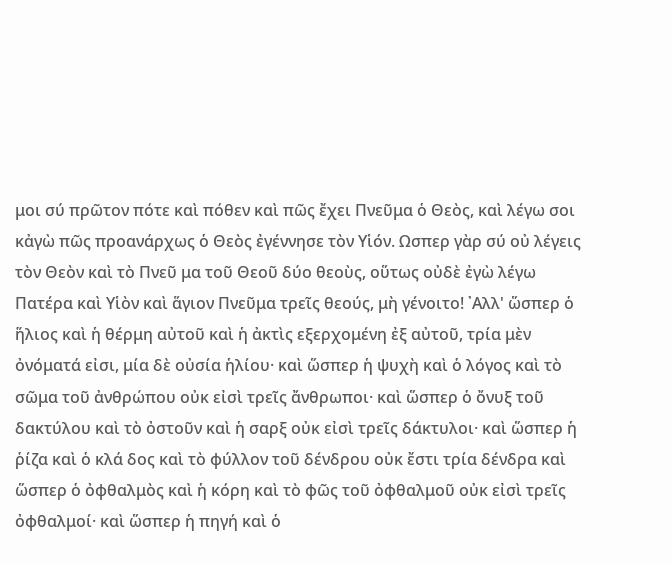μοι σύ πρῶτον πότε καὶ πόθεν καὶ πῶς ἔχει Πνεῦμα ὁ Θεὸς, καὶ λέγω σοι κἀγὼ πῶς προανάρχως ὁ Θεὸς ἐγέννησε τὸν Υἱόν. Ωσπερ γὰρ σύ οὐ λέγεις τὸν Θεὸν καὶ τὸ Πνεῦ μα τοῦ Θεοῦ δύο θεοὺς, οὕτως οὐδὲ ἐγὼ λέγω Πατέρα καὶ Υἱὸν καὶ ἅγιον Πνεῦμα τρεῖς θεούς, μὴ γένοιτο! ᾿Αλλ' ὥσπερ ὁ ἥλιος καὶ ἡ θέρμη αὐτοῦ καὶ ἡ ἀκτὶς εξερχομένη ἐξ αὐτοῦ, τρία μὲν ὀνόματά εἰσι, μία δὲ οὐσία ἡλίου· καὶ ὥσπερ ἡ ψυχὴ καὶ ὁ λόγος καὶ τὸ σῶμα τοῦ ἀνθρώπου οὐκ εἰσὶ τρεῖς ἄνθρωποι· καὶ ὥσπερ ὁ ὄνυξ τοῦ δακτύλου καὶ τὸ ὀστοῦν καὶ ἡ σαρξ οὐκ εἰσὶ τρεῖς δάκτυλοι· καὶ ὥσπερ ἡ ῥίζα καὶ ὁ κλά δος καὶ τὸ φύλλον τοῦ δένδρου οὐκ ἔστι τρία δένδρα καὶ ὥσπερ ὁ ὀφθαλμὸς καὶ ἡ κόρη καὶ τὸ φῶς τοῦ ὀφθαλμοῦ οὐκ εἰσὶ τρεῖς ὀφθαλμοί· καὶ ὥσπερ ἡ πηγή καὶ ὁ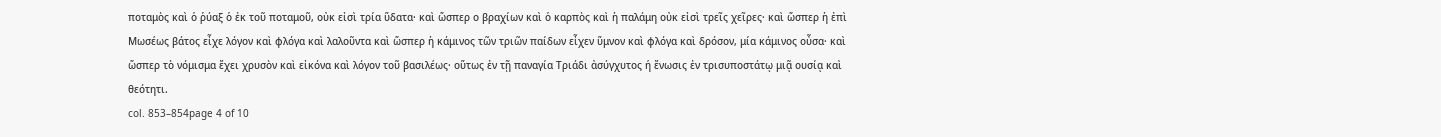ποταμὸς καὶ ὁ ῥύαξ ὁ ἐκ τοῦ ποταμοῦ, οὐκ εἰσὶ τρία ὕδατα· καὶ ὥσπερ ο βραχίων καὶ ὁ καρπὸς καὶ ἡ παλάμη οὐκ εἰσὶ τρεῖς χεῖρες· καὶ ὥσπερ ἡ ἐπὶ Μωσέως βάτος εἶχε λόγον καὶ φλόγα καὶ λαλοῦντα καὶ ὥσπερ ἡ κάμινος τῶν τριῶν παίδων εἶχεν ὕμνον καὶ φλόγα καὶ δρόσον, μία κάμινος οὖσα· καὶ ὥσπερ τὸ νόμισμα ἔχει χρυσὸν καὶ εἰκόνα καὶ λόγον τοῦ βασιλέως· οὕτως ἐν τῇ παναγία Τριάδι ἀσύγχυτος ή ἔνωσις ἐν τρισυποστάτῳ μιᾷ ουσίᾳ καὶ θεότητι.
col. 853–854page 4 of 10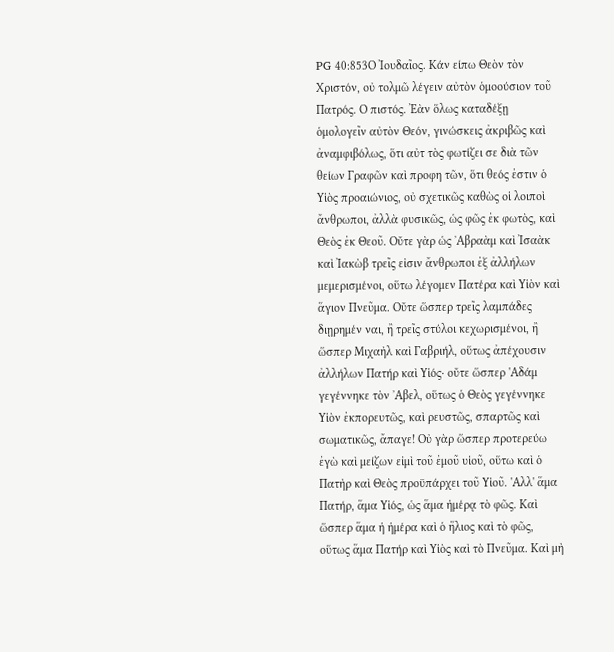PG 40:853Ο Ἰουδαῖος. Κάν είπω Θεὸν τὸν Χριστόν, οὐ τολμῶ λέγειν αὐτὸν ὁμοούσιον τοῦ Πατρός. Ο πιστός. Ἐὰν ὅλως καταδέξῃ ὁμολογεῖν αὐτὸν Θεόν, γινώσκεις ἀκριβῶς καὶ ἀναμφιβόλως, ὅτι αὐτ τὸς φωτίζει σε διὰ τῶν θείων Γραφῶν καὶ προφη τῶν, ὅτι θεός ἐστιν ὁ Υἱὸς προαιώνιος, οὐ σχετικῶς καθὼς οἱ λοιποὶ ἄνθρωποι, ἀλλὰ φυσικῶς, ὡς φῶς ἐκ φωτὸς, καὶ Θεὸς ἐκ Θεοῦ. Οὔτε γὰρ ὡς ᾽Αβραὰμ καὶ Ἰσαὰκ καὶ Ἰακὼβ τρεῖς εἰσιν ἄνθρωποι ἐξ ἀλλήλων μεμερισμένοι, οὕτω λέγομεν Πατέρα καὶ Υἱὸν καὶ ἅγιον Πνεῦμα. Οὔτε ὥσπερ τρεῖς λαμπάδες διῃρημέν ναι, ἢ τρεῖς στύλοι κεχωρισμένοι, ἢ ὥσπερ Μιχαὴλ καὶ Γαβριήλ, οὕτως ἀπέχουσιν ἀλλήλων Πατήρ καὶ Υἱός· οὔτε ὥσπερ 'Αδάμ γεγέννηκε τὸν ᾿Αβελ, οὕτως ὁ Θεὸς γεγέννηκε Υἱὸν ἐκπορευτῶς, καὶ ρευστῶς, σπαρτῶς καὶ σωματικῶς, ἄπαγε! Οὐ γὰρ ὥσπερ προτερεύω ἐγὼ καὶ μείζων εἰμὶ τοῦ ἐμοῦ υἱοῦ, οὕτω καὶ ὁ Πατὴρ καὶ Θεὸς προϋπάρχει τοῦ Υἱοῦ. 'Αλλ' ἅμα Πατήρ, ἅμα Υἱός, ὡς ἅμα ἡμέρᾳ τὸ φῶς. Καὶ ὥσπερ ἅμα ἡ ἡμέρα καὶ ὁ ἥλιος καὶ τὸ φῶς, οὕτως ἅμα Πατήρ καὶ Υἱὸς καὶ τὸ Πνεῦμα. Καὶ μὴ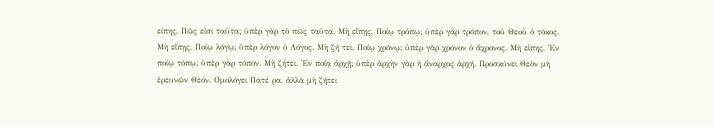είπης, Πῶς εἰσι ταῦτα; ὑπὲρ γὰρ τὸ πῶς ταῦτα. Μὴ εἴπῃς, Ποίῳ τρόπῳ; ὑπὲρ γὰρ τρόπον, τοῦ Θεοῦ ὁ τόκος. Μὴ εἴπῃς, Ποίῳ λόγῳ; ὑπὲρ λόγον ὁ Λόγος. Μὴ ζή τει, Ποίῳ χρόνῳ; ὑπὲρ γὰρ χρόνον ὁ ἄχρονος. Μὴ εἴπης, Ἐν ποίῳ τόπῳ; ὑπὲρ γὰρ τόπον. Μὴ ζήτει, Ἐν ποίᾳ ἀρχῇ; ὑπὲρ ἀρχὴν γὰρ ἡ ἄναρχος ἀρχή. Προσκύνει Θεὸν μὴ ἐρευνῶν Θεόν. Ομολόγει Πατέ ρα, ἀλλὰ μὴ ζήτει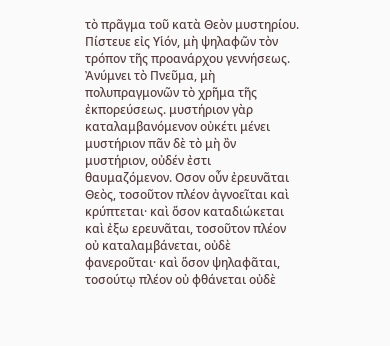τὸ πρᾶγμα τοῦ κατὰ Θεὸν μυστηρίου. Πίστευε εἰς Υἱόν, μὴ ψηλαφῶν τὸν τρόπον τῆς προανάρχου γεννήσεως. Ἀνύμνει τὸ Πνεῦμα, μὴ πολυπραγμονῶν τὸ χρῆμα τῆς ἐκπορεύσεως. μυστήριον γὰρ καταλαμβανόμενον οὐκέτι μένει μυστήριον πᾶν δὲ τὸ μὴ ὂν μυστήριον, οὐδέν ἐστι θαυμαζόμενον. Οσον οὖν ἐρευνᾶται Θεὸς, τοσοῦτον πλέον ἀγνοεῖται καὶ κρύπτεται· καὶ ὅσον καταδιώκεται καὶ ἐξω ερευνᾶται, τοσοῦτον πλέον οὐ καταλαμβάνεται, οὐδὲ φανεροῦται· καὶ ὅσον ψηλαφᾶται, τοσούτῳ πλέον οὐ φθάνεται οὐδὲ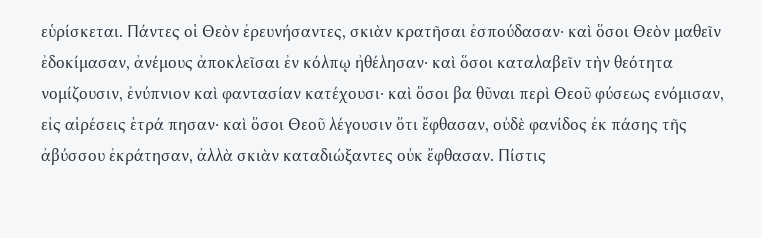εὑρίσκεται. Πάντες οἱ Θεὸν ἐρευνήσαντες, σκιὰν κρατῆσαι ἐσπούδασαν· καὶ ὅσοι Θεὸν μαθεῖν ἐδοκίμασαν, ἀνέμους ἀποκλεῖσαι ἐν κόλπῳ ἠθέλησαν· καὶ ὅσοι καταλαβεῖν τὴν θεότητα νομίζουσιν, ἐνύπνιον καὶ φαντασίαν κατέχουσι· καὶ ὅσοι βα θῦναι περὶ Θεοῦ φύσεως ενόμισαν, εἰς αἱρέσεις ἑτρά πησαν· καὶ ὅσοι Θεοῦ λέγουσιν ὅτι ἔφθασαν, οὐδὲ φανίδος ἐκ πάσης τῆς ἀβύσσου ἐκράτησαν, ἀλλὰ σκιὰν καταδιώξαντες οὐκ ἔφθασαν. Πίστις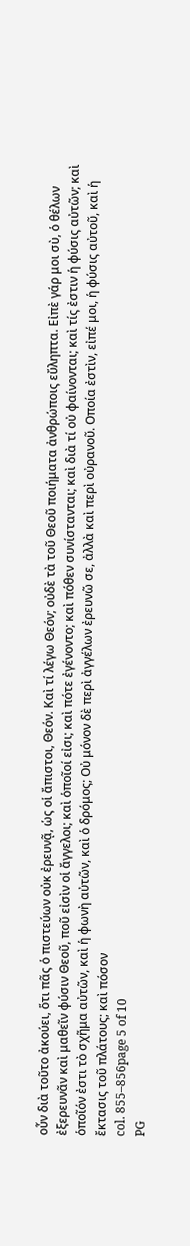οὖν διὰ τοῦτο ἀκούει, ὅτι πᾶς ὁ πιστεύων οὐκ ἐρευνᾷ, ὡς οἱ ἄπιστοι, Θεόν. Καὶ τί λέγω Θεόν; οὐδὲ τὰ τοῦ Θεοῦ ποιήματα ἀνθρώποις εὔληπτα. Εἰπὲ γάρ μοι σὺ, ὁ θέλων ἐξερευνᾶν καὶ μαθεῖν φύσιν Θεοῦ, ποῦ εἰσὶν οἱ ἄγγελοι; καὶ ὁποῖοί εἰσι; καὶ πότε ἐγένοντο; καὶ πόθεν συνίστανται; καὶ διὰ τί οὐ φαίνονται; καὶ τίς ἐστιν ἡ φύσις αὐτῶν; καὶ ὁποῖόν ἐστι τὸ σχῆμα αὐτῶν, καὶ ἡ φωνὴ αὐτῶν, καὶ ὁ δρόμος; Οὐ μόνον δὲ περὶ ἀγγέλων ἐρευνῶ σε, ἀλλὰ καὶ περὶ οὐρανοῦ. Οποία ἐστὶν, εἰπέ μοι, ἡ φύσις αὐτοῦ, καὶ ἡ ἔκτασις τοῦ πλάτους; καὶ πόσον
col. 855–856page 5 of 10
PG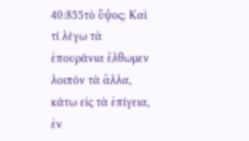40:855τὸ ὕψος; Καὶ τί λέγω τὰ ἐπουράνια ἔλθωμεν λοιπόν τὰ ἄλλα, κάτω εἰς τὰ ἐπίγεια, ἐν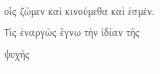οἷς ζῶμεν καὶ κινούμεθα καὶ ἐσμέν. Τίς ἐναργῶς ἔγνω τὴν ἰδίαν τῆς ψυχῆς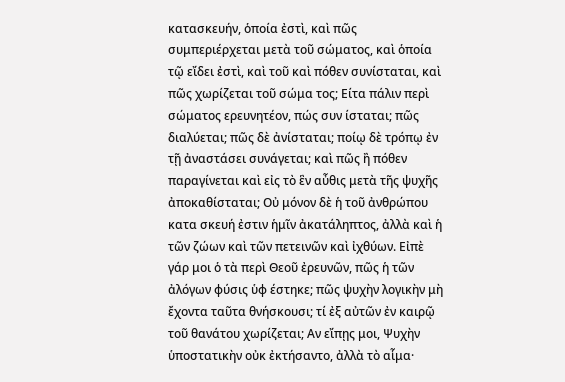κατασκευήν, ὁποία ἐστὶ, καὶ πῶς συμπεριέρχεται μετὰ τοῦ σώματος, καὶ ὁποία τῷ εἴδει ἐστὶ, καὶ τοῦ καὶ πόθεν συνίσταται, καὶ πῶς χωρίζεται τοῦ σώμα τος; Είτα πάλιν περὶ σώματος ερευνητέον, πώς συν ίσταται; πῶς διαλύεται; πῶς δὲ ἀνίσταται; ποίῳ δὲ τρόπῳ ἐν τῇ ἀναστάσει συνάγεται; καὶ πῶς ἢ πόθεν παραγίνεται καὶ εἰς τὸ ἓν αὖθις μετὰ τῆς ψυχῆς ἀποκαθίσταται; Οὐ μόνον δὲ ἡ τοῦ ἀνθρώπου κατα σκευή ἐστιν ἡμῖν ἀκατάληπτος, ἀλλὰ καὶ ἡ τῶν ζώων καὶ τῶν πετεινῶν καὶ ἰχθύων. Εἰπὲ γάρ μοι ὁ τὰ περὶ Θεοῦ ἐρευνῶν, πῶς ἡ τῶν ἀλόγων φύσις ὑφ έστηκε; πῶς ψυχὴν λογικὴν μὴ ἔχοντα ταῦτα θνήσκουσι; τί ἐξ αὐτῶν ἐν καιρῷ τοῦ θανάτου χωρίζεται; Αν εἴπῃς μοι, Ψυχὴν ὑποστατικὴν οὐκ ἐκτήσαντο, ἀλλὰ τὸ αἷμα·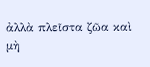ἀλλὰ πλεῖστα ζῶα καὶ μὴ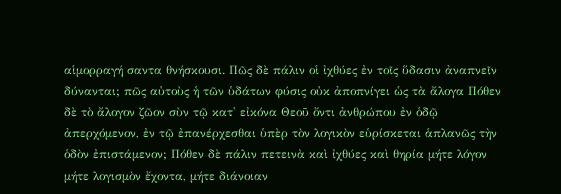αἱμορραγή σαντα θνήσκουσι. Πῶς δὲ πάλιν οἱ ἰχθύες ἐν τοῖς ὕδασιν ἀναπνεῖν δύνανται; πῶς αὐτοὺς ἡ τῶν ὑδάτων φύσις οὐκ ἀποπνίγει ὡς τὰ ἄλογα Πόθεν δὲ τὸ ἄλογον ζῶον σὺν τῷ κατ' εἰκόνα Θεοῦ ὄντι ἀνθρώπου ἐν ὁδῷ ἀπερχόμενον, ἐν τῷ ἐπανέρχεσθαι ὑπὲρ τὸν λογικὸν εὑρίσκεται ἁπλανῶς τὴν ὁδὸν ἐπιστάμενον; Πόθεν δὲ πάλιν πετεινὰ καὶ ἰχθύες καὶ θηρία μήτε λόγον μήτε λογισμὸν ἔχοντα, μήτε διάνοιαν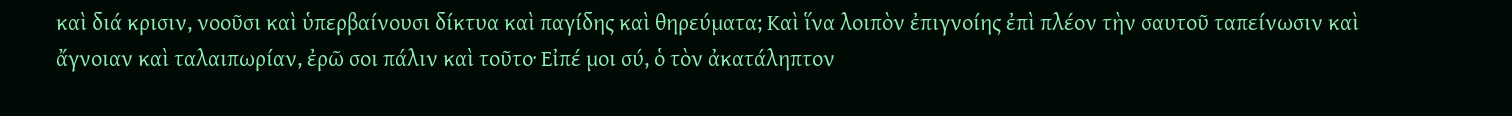καὶ διά κρισιν, νοοῦσι καὶ ὑπερβαίνουσι δίκτυα καὶ παγίδης καὶ θηρεύματα; Καὶ ἵνα λοιπὸν ἐπιγνοίης ἐπὶ πλέον τὴν σαυτοῦ ταπείνωσιν καὶ ἄγνοιαν καὶ ταλαιπωρίαν, ἐρῶ σοι πάλιν καὶ τοῦτο· Εἰπέ μοι σύ, ὁ τὸν ἀκατάληπτον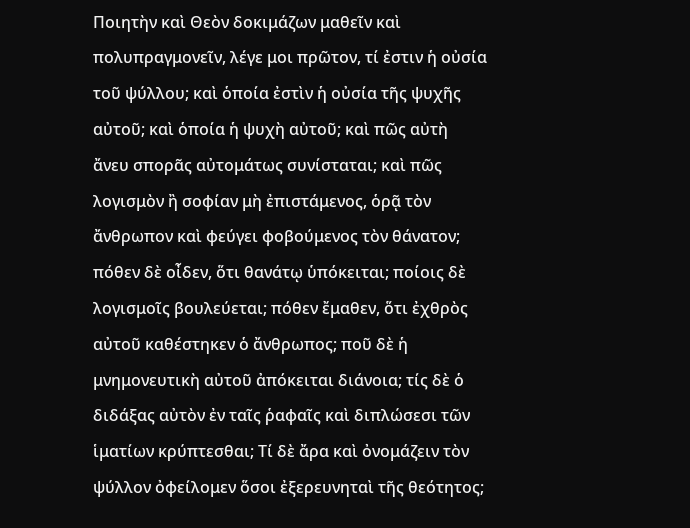Ποιητὴν καὶ Θεὸν δοκιμάζων μαθεῖν καὶ πολυπραγμονεῖν, λέγε μοι πρῶτον, τί ἐστιν ἡ οὐσία τοῦ ψύλλου; καὶ ὁποία ἐστὶν ἡ οὐσία τῆς ψυχῆς αὐτοῦ; καὶ ὁποία ἡ ψυχὴ αὐτοῦ; καὶ πῶς αὐτὴ ἄνευ σπορᾶς αὐτομάτως συνίσταται; καὶ πῶς λογισμὸν ἢ σοφίαν μὴ ἐπιστάμενος, ὁρᾷ τὸν ἄνθρωπον καὶ φεύγει φοβούμενος τὸν θάνατον; πόθεν δὲ οἶδεν, ὅτι θανάτῳ ὑπόκειται; ποίοις δὲ λογισμοῖς βουλεύεται; πόθεν ἔμαθεν, ὅτι ἐχθρὸς αὐτοῦ καθέστηκεν ὁ ἄνθρωπος; ποῦ δὲ ἡ μνημονευτικὴ αὐτοῦ ἀπόκειται διάνοια; τίς δὲ ὁ διδάξας αὐτὸν ἐν ταῖς ῥαφαῖς καὶ διπλώσεσι τῶν ἱματίων κρύπτεσθαι; Τί δὲ ἄρα καὶ ὀνομάζειν τὸν ψύλλον ὀφείλομεν ὅσοι ἐξερευνηταὶ τῆς θεότητος;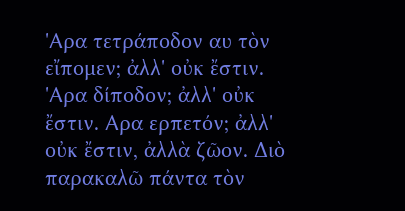'Αρα τετράποδον αυ τὸν εἴπομεν; ἀλλ' οὐκ ἔστιν. 'Αρα δίποδον; ἀλλ' οὐκ ἔστιν. Αρα ερπετόν; ἀλλ' οὐκ ἔστιν, ἀλλὰ ζῶον. Διὸ παρακαλῶ πάντα τὸν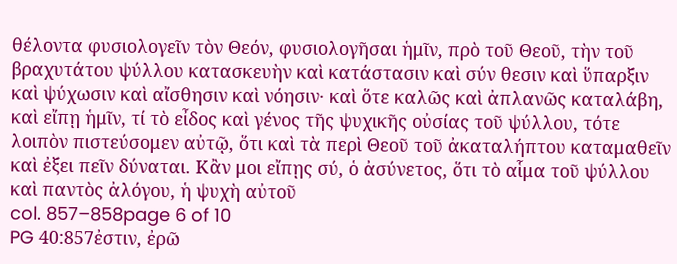θέλοντα φυσιολογεῖν τὸν Θεόν, φυσιολογῆσαι ἡμῖν, πρὸ τοῦ Θεοῦ, τὴν τοῦ βραχυτάτου ψύλλου κατασκευὴν καὶ κατάστασιν καὶ σύν θεσιν καὶ ὕπαρξιν καὶ ψύχωσιν καὶ αἴσθησιν καὶ νόησιν· καὶ ὅτε καλῶς καὶ ἀπλανῶς καταλάβη, καὶ εἴπῃ ἡμῖν, τί τὸ εἶδος καὶ γένος τῆς ψυχικῆς οὐσίας τοῦ ψύλλου, τότε λοιπὸν πιστεύσομεν αὐτῷ, ὅτι καὶ τὰ περὶ Θεοῦ τοῦ ἀκαταλήπτου καταμαθεῖν καὶ ἐξει πεῖν δύναται. Κἂν μοι εἴπῃς σύ, ὁ ἀσύνετος, ὅτι τὸ αἷμα τοῦ ψύλλου καὶ παντὸς ἀλόγου, ἡ ψυχὴ αὐτοῦ
col. 857–858page 6 of 10
PG 40:857ἐστιν, ἐρῶ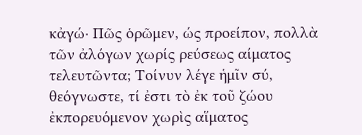κἀγώ· Πῶς ὁρῶμεν, ώς προείπον, πολλὰ τῶν ἀλόγων χωρίς ρεύσεως αίματος τελευτῶντα; Τοίνυν λέγε ἡμῖν σύ, θεόγνωστε, τί ἐστι τὸ ἐκ τοῦ ζώου ἐκπορευόμενον χωρὶς αἵματος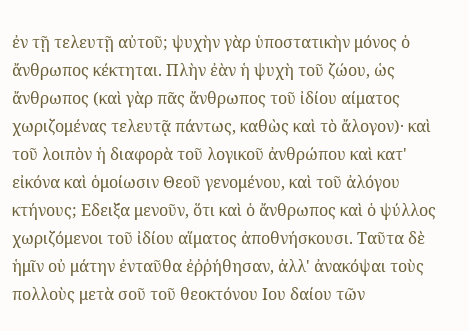ἐν τῇ τελευτῇ αὐτοῦ; ψυχὴν γὰρ ὑποστατικὴν μόνος ὁ ἄνθρωπος κέκτηται. Πλὴν ἐὰν ἡ ψυχὴ τοῦ ζώου, ὡς ἄνθρωπος (καὶ γὰρ πᾶς ἄνθρωπος τοῦ ἰδίου αίματος χωριζομένας τελευτᾷ πάντως, καθὼς καὶ τὸ ἄλογον)· καὶ τοῦ λοιπὸν ἡ διαφορὰ τοῦ λογικοῦ ἀνθρώπου καὶ κατ' εἰκόνα καὶ ὁμοίωσιν Θεοῦ γενομένου, καὶ τοῦ ἀλόγου κτήνους; Εδειξα μενοῦν, ὅτι καὶ ὁ ἄνθρωπος καὶ ὁ ψύλλος χωριζόμενοι τοῦ ἰδίου αἵματος ἀποθνήσκουσι. Ταῦτα δὲ ἡμῖν οὐ μάτην ἐνταῦθα ἐῤῥήθησαν, ἀλλ' ἀνακόψαι τοὺς πολλοὺς μετὰ σοῦ τοῦ θεοκτόνου Ιου δαίου τῶν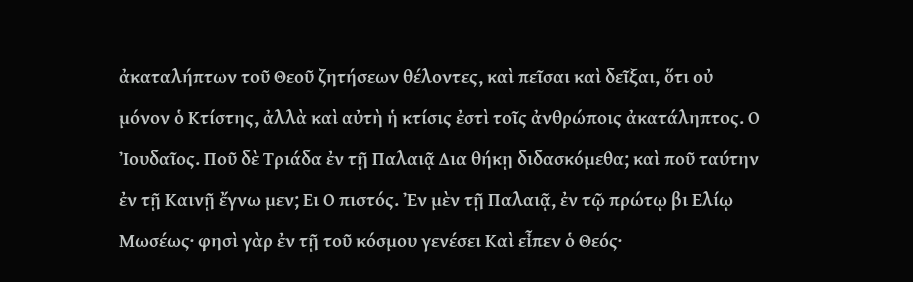ἀκαταλήπτων τοῦ Θεοῦ ζητήσεων θέλοντες, καὶ πεῖσαι καὶ δεῖξαι, ὅτι οὐ μόνον ὁ Κτίστης, ἀλλὰ καὶ αὐτὴ ἡ κτίσις ἐστὶ τοῖς ἀνθρώποις ἀκατάληπτος. Ο Ἰουδαῖος. Ποῦ δὲ Τριάδα ἐν τῇ Παλαιᾷ Δια θήκῃ διδασκόμεθα; καὶ ποῦ ταύτην ἐν τῇ Καινῇ ἔγνω μεν; Ει Ο πιστός. Ἐν μὲν τῇ Παλαιᾷ, ἐν τῷ πρώτῳ βι Ελίῳ Μωσέως· φησὶ γὰρ ἐν τῇ τοῦ κόσμου γενέσει Καὶ εἶπεν ὁ Θεός·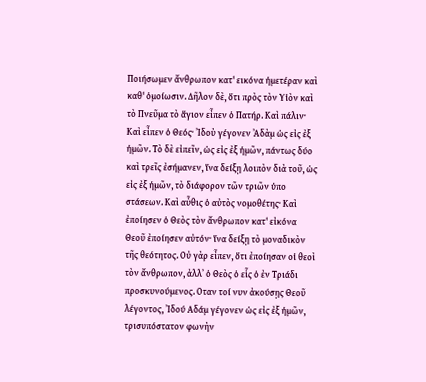Ποιήσωμεν ἄνθρωπον κατ' εικόνα ἡμετέραν καὶ καθ' ὁμοίωσιν. Δῆλον δὲ, ὅτι πρὸς τὸν Υἱὸν καὶ τὸ Πνεῦμα τὸ ἅγιον εἶπεν ὁ Πατήρ. Καὶ πάλιν· Καὶ εἶπεν ὁ Θεός· Ἰδοὺ γέγονεν Ἀδὰμ ὡς εἰς ἐξ ἡμῶν. Τὸ δὲ εἰπεῖν, ὡς εἰς ἐξ ἡμῶν, πάντως δύο καὶ τρεῖς ἐσήμανεν, ἵνα δείξῃ λοιπὸν διὰ τοῦ, ὡς εἰς ἐξ ἡμῶν, τὸ διάφορον τῶν τριῶν ὑπο στάσεων. Καὶ αὖθις ὁ αὐτὸς νομοθέτης· Καὶ ἐποίησεν ὁ Θεὸς τὸν ἄνθρωπον κατ' εἰκόνα Θεοῦ ἐποίησεν αὐτόν· ἵνα δείξῃ τὸ μοναδικὸν τῆς θεότητος. Οὐ γὰρ εἶπεν, ὅτι ἐποίησαν οἱ θεοὶ τὸν ἄνθρωπον, ἀλλ᾽ ὁ Θεὸς ὁ εἷς ὁ ἐν Τριάδι προσκυνούμενος. Οταν τοί νυν ἀκούσῃς Θεοῦ λέγοντος, Ἰδού Αδάμ γέγονεν ὡς εἰς ἐξ ἡμῶν, τρισυπόστατον φωνὴν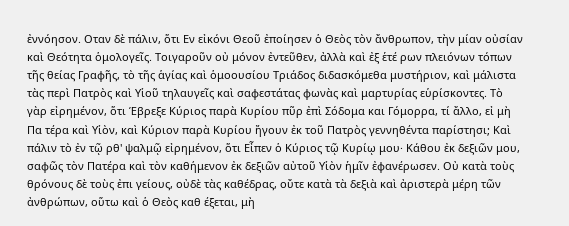ἐννόησον. Οταν δὲ πάλιν, ὅτι Εν εἰκόνι Θεοῦ ἐποίησεν ὁ Θεὸς τὸν ἄνθρωπον, τὴν μίαν οὐσίαν καὶ Θεότητα ὁμολογεῖς. Τοιγαροῦν οὐ μόνον ἐντεῦθεν, ἀλλὰ καὶ ἐξ ἑτέ ρων πλειόνων τόπων τῆς θείας Γραφῆς, τὸ τῆς ἁγίας καὶ ὁμοουσίου Τριάδος διδασκόμεθα μυστήριον, καὶ μάλιστα τὰς περὶ Πατρὸς καὶ Υἱοῦ τηλαυγεῖς καὶ σαφεστάτας φωνὰς καὶ μαρτυρίας εὑρίσκοντες. Τὸ γὰρ εἰρημένον, ὅτι Έβρεξε Κύριος παρὰ Κυρίου πῦρ ἐπὶ Σόδομα και Γόμορρα, τί ἄλλο, εἰ μὴ Πα τέρα καὶ Υἱὸν, καὶ Κύριον παρὰ Κυρίου ἤγουν ἐκ τοῦ Πατρὸς γεννηθέντα παρίστησι; Καὶ πάλιν τὸ ἐν τῷ ρθ' ψαλμῷ εἰρημένον, ὅτι Εἶπεν ὁ Κύριος τῷ Κυρίῳ μου· Κάθου ἐκ δεξιῶν μου, σαφῶς τὸν Πατέρα καὶ τὸν καθήμενον ἐκ δεξιῶν αὐτοῦ Υἱὸν ἡμῖν ἐφανέρωσεν. Οὐ κατὰ τοὺς θρόνους δὲ τοὺς ἐπι γείους, οὐδὲ τὰς καθέδρας, οὔτε κατὰ τὰ δεξιὰ καὶ ἀριστερὰ μέρη τῶν ἀνθρώπων, οὕτω καὶ ὁ Θεὸς καθ έξεται, μὴ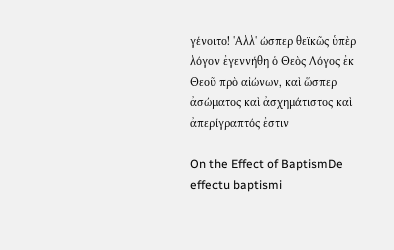γένοιτο! 'Αλλ' ώσπερ θεϊκῶς ὑπὲρ λόγον ἐγεννήθη ὁ Θεὸς Λόγος ἐκ Θεοῦ πρὸ αἰώνων, καὶ ὥσπερ ἀσώματος καὶ ἀσχημάτιστος καὶ ἀπερίγραπτός ἐστιν

On the Effect of BaptismDe effectu baptismi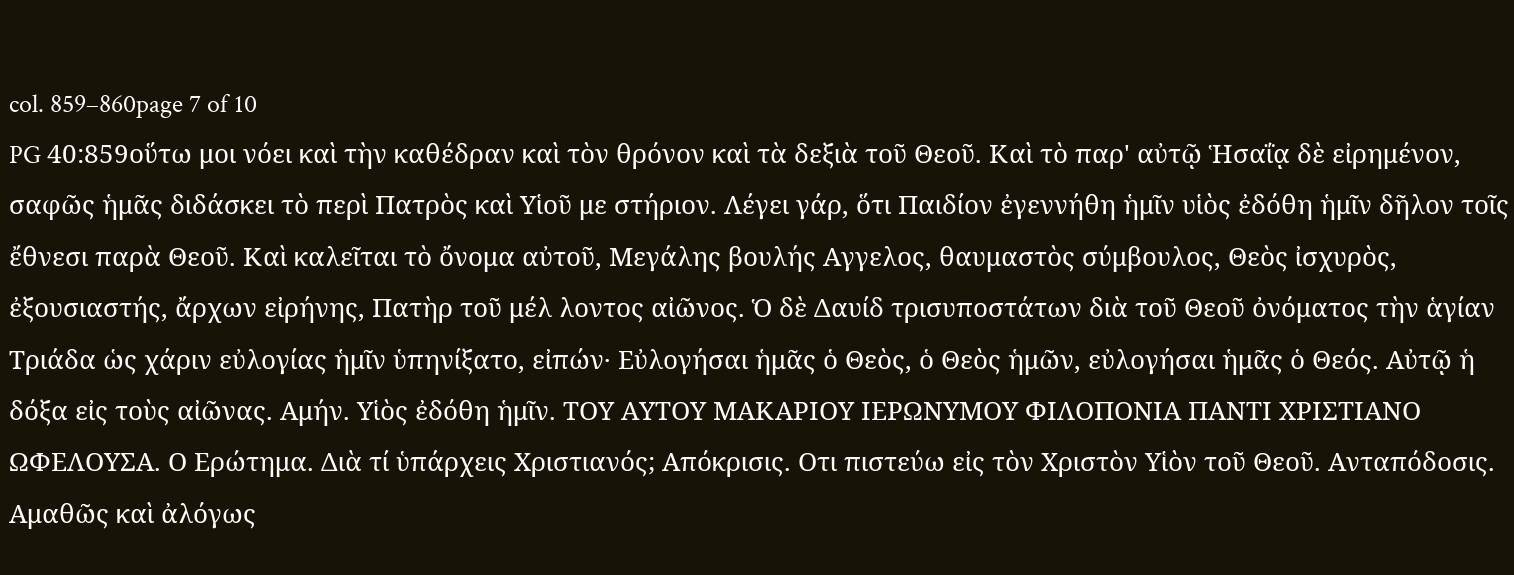col. 859–860page 7 of 10
PG 40:859οὕτω μοι νόει καὶ τὴν καθέδραν καὶ τὸν θρόνον καὶ τὰ δεξιὰ τοῦ Θεοῦ. Καὶ τὸ παρ' αὐτῷ Ἡσαΐᾳ δὲ εἰρημένον, σαφῶς ἡμᾶς διδάσκει τὸ περὶ Πατρὸς καὶ Υἱοῦ με στήριον. Λέγει γάρ, ὅτι Παιδίον ἐγεννήθη ἡμῖν υἱὸς ἐδόθη ἡμῖν δῆλον τοῖς ἔθνεσι παρὰ Θεοῦ. Καὶ καλεῖται τὸ ὄνομα αὐτοῦ, Μεγάλης βουλής Αγγελος, θαυμαστὸς σύμβουλος, Θεὸς ἰσχυρὸς, ἐξουσιαστής, ἄρχων εἰρήνης, Πατὴρ τοῦ μέλ λοντος αἰῶνος. Ὁ δὲ Δαυίδ τρισυποστάτων διὰ τοῦ Θεοῦ ὀνόματος τὴν ἁγίαν Τριάδα ὡς χάριν εὐλογίας ἡμῖν ὑπηνίξατο, εἰπών· Εὐλογήσαι ἡμᾶς ὁ Θεὸς, ὁ Θεὸς ἡμῶν, εὐλογήσαι ἡμᾶς ὁ Θεός. Αὐτῷ ἡ δόξα εἰς τοὺς αἰῶνας. Αμήν. Υἱὸς ἐδόθη ἡμῖν. ΤΟΥ ΑΥΤΟΥ ΜΑΚΑΡΙΟΥ ΙΕΡΩΝΥΜΟΥ ΦΙΛΟΠΟΝΙΑ ΠΑΝΤΙ ΧΡΙΣΤΙΑΝΟ ΩΦΕΛΟΥΣΑ. Ο Ερώτημα. Διὰ τί ὑπάρχεις Χριστιανός; Απόκρισις. Οτι πιστεύω εἰς τὸν Χριστὸν Υἱὸν τοῦ Θεοῦ. Ανταπόδοσις. Αμαθῶς καὶ ἀλόγως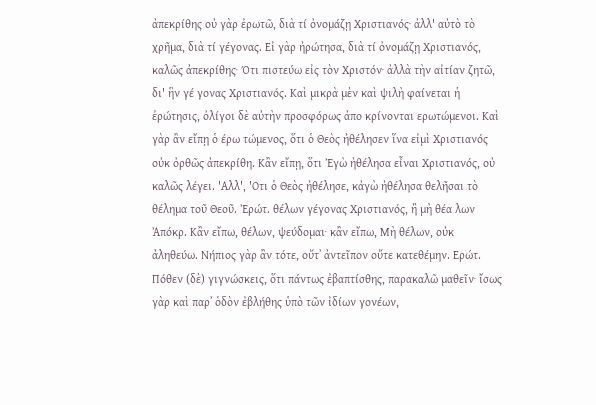ἀπεκρίθης οὐ γὰρ ἐρωτῶ, διὰ τί ὀνομάζῃ Χριστιανός· ἀλλ' αὐτὸ τὸ χρῆμα, διὰ τί γέγονας. Εἰ γὰρ ἠρώτησα, διὰ τί ὀνομάζῃ Χριστιανός, καλῶς ἀπεκρίθης· Ότι πιστεύω εἰς τὸν Χριστόν· ἀλλὰ τὴν αἰτίαν ζητῶ, δι' ἣν γέ γονας Χριστιανός. Καὶ μικρὰ μὲν καὶ ψιλὴ φαίνεται ἡ ἐρώτησις, ὀλίγοι δὲ αὐτὴν προσφόρως ἀπο κρίνονται ερωτώμενοι. Καὶ γὰρ ἂν εἴπῃ ὁ έρω τώμενος, ὅτι ὁ Θεὸς ἠθέλησεν ἵνα εἰμὶ Χριστιανός οὐκ ὀρθῶς ἀπεκρίθη. Κἂν εἴπῃ, ὅτι Ἐγὼ ἠθέλησα εἶναι Χριστιανός, οὐ καλῶς λέγει. 'Αλλ', 'Οτι ὁ Θεὸς ἠθέλησε, κἀγὼ ἠθέλησα θελῆσαι τὸ θέλημα τοῦ Θεοῦ. Ἐρώτ. θέλων γέγονας Χριστιανός, ἢ μὴ θέα λων Ἀπόκρ. Κἂν εἴπω, θέλων, ψεύδομαι· κἂν εἴπω, Μὴ θέλων, οὐκ ἀληθεύω. Νήπιος γὰρ ἂν τότε, οὔτ᾽ ἀντεῖπον οὔτε κατεθέμην. Ερώτ. Πόθεν (δὲ) γιγνώσκεις, ὅτι πάντως ἐβαπτίσθης, παρακαλῶ μαθεῖν· ἴσως γὰρ καὶ παρ᾽ ὁδὸν ἐβλήθης ὑπὸ τῶν ἰδίων γονέων,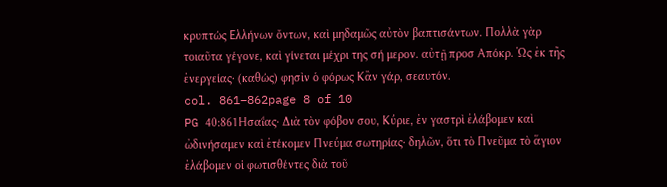κρυπτώς Ελλήνων ὄντων, καὶ μηδαμῶς αὐτὸν βαπτισάντων. Πολλὰ γὰρ τοιαῦτα γέγονε, καὶ γίνεται μέχρι της σή μερον. αὐτῇ προσ Απόκρ. Ὡς ἐκ τῆς ἐνεργείας· (καθώς) φησὶν ὁ φόρως Κἂν γάρ, σεαυτόν.
col. 861–862page 8 of 10
PG 40:861Ησαΐας· Διὰ τὸν φόβον σου, Κύριε, ἐν γαστρὶ ἐλάβομεν καὶ ὠδινήσαμεν καὶ ἐτέκομεν Πνεύμα σωτηρίας· δηλῶν, ὅτι τὸ Πνεῦμα τὸ ἅγιον ἐλάβομεν οἱ φωτισθέντες διὰ τοῦ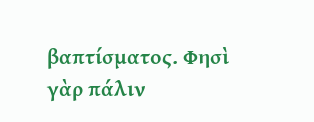βαπτίσματος. Φησὶ γὰρ πάλιν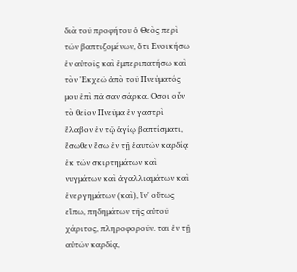διὰ τοῦ προφήτου ὁ Θεὸς περὶ τῶν βαπτιζομένων, ὅτι Ενοικήσω ἐν αὐτοῖς καὶ ἐμπεριπατήσω καὶ τὸν ᾿Εκχεῶ ἀπὸ τοῦ Πνεύματός μου ἐπὶ πᾶ σαν σάρκα. Οσοι οὖν τὸ θεῖον Πνεῦμα ἐν γαστρὶ ἔλαβον ἐν τῷ ἁγίῳ βαπτίσματι, ἔσωθεν ἔσω ἐν τῇ ἑαυτῶν καρδίᾳ ἐκ τῶν σκιρτημάτων καὶ νυγμάτων καὶ ἀγαλλιαμάτων καὶ ἐνεργημάτων (καὶ), ἵν' οὕτως εἴπω, πηδημάτων τῆς αὐτοῦ χάριτος, πληροφοροῦν. ται ἐν τῇ αὐτῶν καρδίᾳ,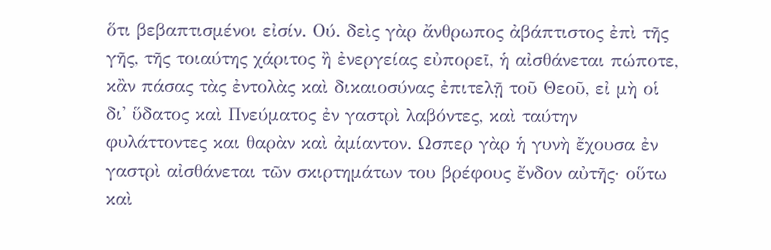ὅτι βεβαπτισμένοι εἰσίν. Ού. δεὶς γὰρ ἄνθρωπος ἀβάπτιστος ἐπὶ τῆς γῆς, τῆς τοιαύτης χάριτος ἢ ἐνεργείας εὐπορεῖ, ἡ αἰσθάνεται πώποτε, κἂν πάσας τὰς ἐντολὰς καὶ δικαιοσύνας ἐπιτελῇ τοῦ Θεοῦ, εἰ μὴ οἱ δι' ὕδατος καὶ Πνεύματος ἐν γαστρὶ λαβόντες, καὶ ταύτην φυλάττοντες και θαρὰν καὶ ἀμίαντον. Ωσπερ γὰρ ἡ γυνὴ ἔχουσα ἐν γαστρὶ αἰσθάνεται τῶν σκιρτημάτων του βρέφους ἔνδον αὐτῆς· οὕτω καὶ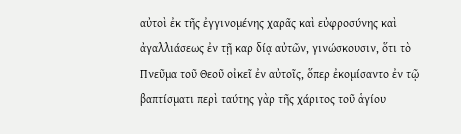αὐτοὶ ἐκ τῆς ἐγγινομένης χαρᾶς καὶ εὐφροσύνης καὶ ἀγαλλιάσεως ἐν τῇ καρ δίᾳ αὐτῶν, γινώσκουσιν, ὅτι τὸ Πνεῦμα τοῦ Θεοῦ οἰκεῖ ἐν αὐτοῖς, ὅπερ ἐκομίσαντο ἐν τῷ βαπτίσματι περὶ ταύτης γὰρ τῆς χάριτος τοῦ ἁγίου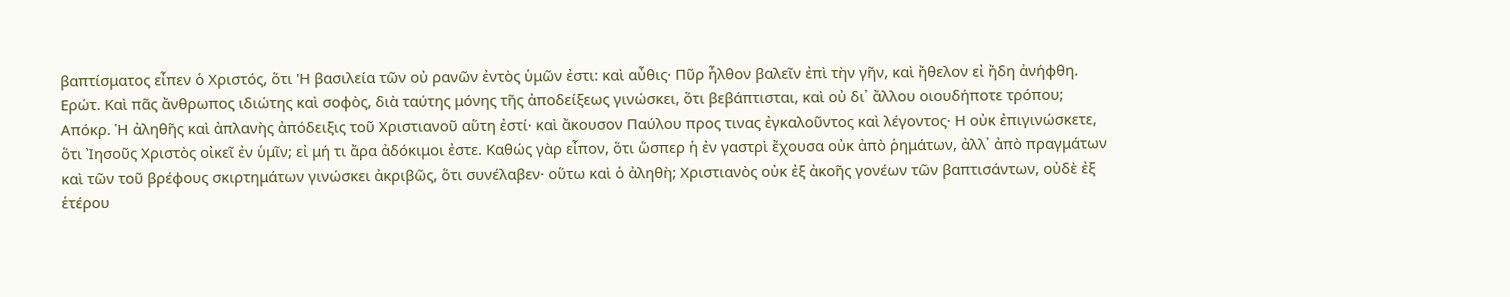βαπτίσματος εἶπεν ὁ Χριστός, ὅτι 'Η βασιλεία τῶν οὐ ρανῶν ἐντὸς ὑμῶν ἐστι: καὶ αὖθις· Πῦρ ἦλθον βαλεῖν ἐπὶ τὴν γῆν, καὶ ἤθελον εἰ ἤδη ἀνήφθη. Ερώτ. Καὶ πᾶς ἄνθρωπος ιδιώτης καὶ σοφὸς, διὰ ταύτης μόνης τῆς ἀποδείξεως γινώσκει, ὅτι βεβάπτισται, καὶ οὐ δι᾿ ἄλλου οιουδήποτε τρόπου; Απόκρ. Ἡ ἀληθῆς καὶ ἀπλανὴς ἀπόδειξις τοῦ Χριστιανοῦ αὕτη ἐστί· καὶ ἄκουσον Παύλου προς τινας ἐγκαλοῦντος καὶ λέγοντος· Η οὐκ ἐπιγινώσκετε, ὅτι Ἰησοῦς Χριστὸς οἰκεῖ ἐν ὑμῖν; εἰ μή τι ἄρα ἀδόκιμοι ἐστε. Καθώς γὰρ εἶπον, ὅτι ὥσπερ ἡ ἐν γαστρὶ ἔχουσα οὐκ ἀπὸ ῥημάτων, ἀλλ᾽ ἀπὸ πραγμάτων καὶ τῶν τοῦ βρέφους σκιρτημάτων γινώσκει ἀκριβῶς, ὅτι συνέλαβεν· οὕτω καὶ ὁ ἀληθὴ; Χριστιανὸς οὐκ ἐξ ἀκοῆς γονέων τῶν βαπτισάντων, οὐδὲ ἐξ ἑτέρου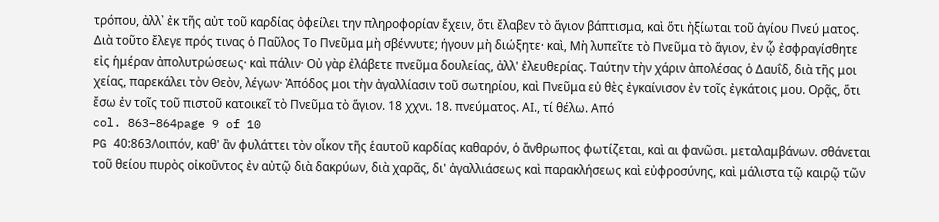τρόπου, ἀλλ᾽ ἐκ τῆς αὐτ τοῦ καρδίας ὀφείλει την πληροφορίαν ἔχειν, ὅτι ἔλαβεν τὸ ἅγιον βάπτισμα, καὶ ὅτι ἠξίωται τοῦ ἁγίου Πνεύ ματος. Διὰ τοῦτο ἔλεγε πρός τινας ὁ Παῦλος Το Πνεῦμα μὴ σβέννυτε; ήγουν μὴ διώξητε· καὶ, Μὴ λυπεῖτε τὸ Πνεῦμα τὸ ἅγιον, ἐν ᾧ ἐσφραγίσθητε εἰς ἡμέραν ἀπολυτρώσεως· καὶ πάλιν· Οὐ γὰρ ἐλάβετε πνεῦμα δουλείας, ἀλλ' ἐλευθερίας. Ταύτην τὴν χάριν ἀπολέσας ὁ Δαυΐδ, διὰ τῆς μοι χείας, παρεκάλει τὸν Θεὸν, λέγων· Ἀπόδος μοι τὴν ἀγαλλίασιν τοῦ σωτηρίου, καὶ Πνεῦμα εὐ θὲς ἐγκαίνισον ἐν τοῖς ἐγκάτοις μου. Ορᾷς, ὅτι ἔσω ἐν τοῖς τοῦ πιστοῦ κατοικεῖ τὸ Πνεῦμα τὸ ἅγιον. 18 χχνι. 18. πνεύματος. ΑΙ., τί θέλω. Από
col. 863–864page 9 of 10
PG 40:863Λοιπόν, καθ' ἂν φυλάττει τὸν οἶκον τῆς ἑαυτοῦ καρδίας καθαρόν, ὁ ἄνθρωπος φωτίζεται, καὶ αι φανῶσι. μεταλαμβάνων. σθάνεται τοῦ θείου πυρὸς οἰκοῦντος ἐν αὐτῷ διὰ δακρύων, διὰ χαρᾶς, δι' ἀγαλλιάσεως καὶ παρακλήσεως καὶ εὐφροσύνης, καὶ μάλιστα τῷ καιρῷ τῶν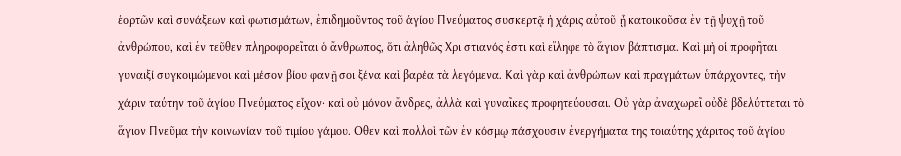ἑορτῶν καὶ συνάξεων καὶ φωτισμάτων, ἐπιδημοῦντος τοῦ ἁγίου Πνεύματος συσκερτᾷ ἡ χάρις αὐτοῦ ᾗ κατοικοῦσα ἐν τῇ ψυχῇ τοῦ ἀνθρώπου, καὶ ἐν τεῦθεν πληροφορεῖται ὁ ἄνθρωπος, ὅτι ἀληθῶς Χρι στιανός ἐστι καὶ εἴληφε τὸ ἅγιον βάπτισμα. Καὶ μὴ οἱ προφῆται γυναιξί συγκοιμώμενοι καὶ μέσον βίου φανῇ σοι ξένα καὶ βαρέα τὰ λεγόμενα. Καὶ γὰρ καὶ ἀνθρώπων καὶ πραγμάτων ὑπάρχοντες, τὴν χάριν ταύτην τοῦ ἁγίου Πνεύματος εἶχον· καὶ οὐ μόνον ἄνδρες, ἀλλὰ καὶ γυναῖκες προφητεύουσαι. Οὐ γὰρ ἀναχωρεῖ οὐδὲ βδελύττεται τὸ ἅγιον Πνεῦμα τὴν κοινωνίαν τοῦ τιμίου γάμου. Οθεν καὶ πολλοὶ τῶν ἐν κόσμῳ πάσχουσιν ἐνεργήματα της τοιαύτης χάριτος τοῦ ἁγίου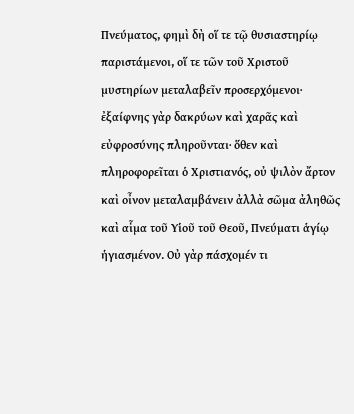Πνεύματος, φημὶ δὴ οἵ τε τῷ θυσιαστηρίῳ παριστάμενοι, οἵ τε τῶν τοῦ Χριστοῦ μυστηρίων μεταλαβεῖν προσερχόμενοι· ἐξαίφνης γὰρ δακρύων καὶ χαρᾶς καὶ εὐφροσύνης πληροῦνται· ὅθεν καὶ πληροφορεῖται ὁ Χριστιανός, οὐ ψιλὸν ἄρτον καὶ οἶνον μεταλαμβάνειν ἀλλὰ σῶμα ἀληθῶς καὶ αἷμα τοῦ Υἱοῦ τοῦ Θεοῦ, Πνεύματι ἁγίῳ ἡγιασμένον. Οὐ γὰρ πάσχομέν τι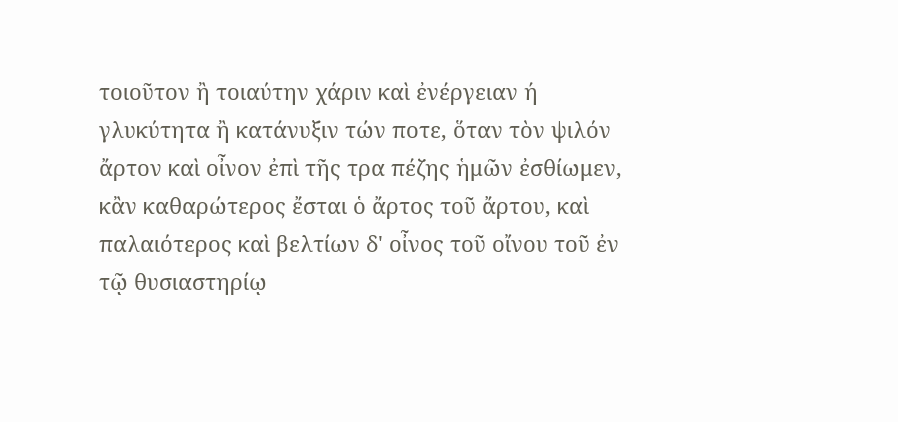τοιοῦτον ἢ τοιαύτην χάριν καὶ ἐνέργειαν ή γλυκύτητα ἢ κατάνυξιν τών ποτε, ὅταν τὸν ψιλόν ἄρτον καὶ οἶνον ἐπὶ τῆς τρα πέζης ἡμῶν ἐσθίωμεν, κἂν καθαρώτερος ἔσται ὁ ἄρτος τοῦ ἄρτου, καὶ παλαιότερος καὶ βελτίων δ' οἶνος τοῦ οἴνου τοῦ ἐν τῷ θυσιαστηρίῳ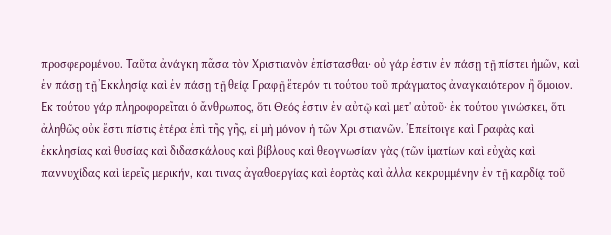προσφερομένου. Ταῦτα ἀνάγκη πᾶσα τὸν Χριστιανὸν ἐπίστασθαι· οὐ γάρ ἐστιν ἐν πάσῃ τῇ πίστει ἡμῶν, καὶ ἐν πάσῃ τῇ Ἐκκλησίᾳ καὶ ἐν πάσῃ τῇ θείᾳ Γραφῇ ἕτερόν τι τούτου τοῦ πράγματος ἀναγκαιότερον ἢ ὅμοιον. Εκ τούτου γάρ πληροφορεῖται ὁ ἄνθρωπος, ὅτι Θεός ἐστιν ἐν αὐτῷ καὶ μετ' αὐτοῦ· ἐκ τούτου γινώσκει, ὅτι ἀληθῶς οὐκ ἔστι πίστις ἑτέρα ἐπὶ τῆς γῆς, εἰ μὴ μόνον ἡ τῶν Χρι στιανῶν. Ἐπείτοιγε καὶ Γραφὰς καὶ ἐκκλησίας καὶ θυσίας καὶ διδασκάλους καὶ βίβλους καὶ θεογνωσίαν γὰς (τῶν ἱματίων καὶ εὐχὰς καὶ παννυχίδας καὶ ἱερεῖς μερικήν, και τινας ἀγαθοεργίας καὶ ἑορτὰς καὶ ἀλλα κεκρυμμένην ἐν τῇ καρδίᾳ τοῦ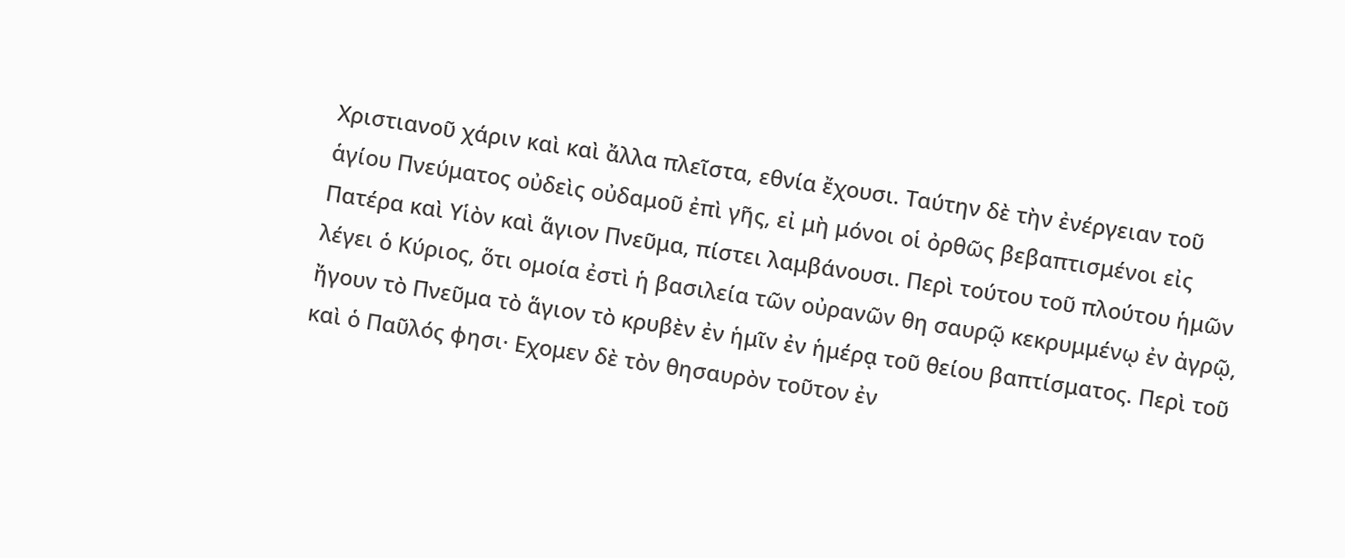Χριστιανοῦ χάριν καὶ καὶ ἄλλα πλεῖστα, εθνία ἔχουσι. Ταύτην δὲ τὴν ἐνέργειαν τοῦ ἁγίου Πνεύματος οὐδεὶς οὐδαμοῦ ἐπὶ γῆς, εἰ μὴ μόνοι οἱ ὀρθῶς βεβαπτισμένοι εἰς Πατέρα καὶ Υἱὸν καὶ ἅγιον Πνεῦμα, πίστει λαμβάνουσι. Περὶ τούτου τοῦ πλούτου ἡμῶν λέγει ὁ Κύριος, ὅτι ομοία ἐστὶ ἡ βασιλεία τῶν οὐρανῶν θη σαυρῷ κεκρυμμένῳ ἐν ἀγρῷ, ἤγουν τὸ Πνεῦμα τὸ ἅγιον τὸ κρυβὲν ἐν ἡμῖν ἐν ἡμέρᾳ τοῦ θείου βαπτίσματος. Περὶ τοῦ καὶ ὁ Παῦλός φησι· Εχομεν δὲ τὸν θησαυρὸν τοῦτον ἐν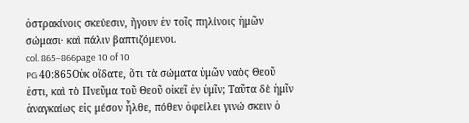ὀστρακίνοις σκεύεσιν, ἤγουν ἐν τοῖς πηλίνοις ἡμῶν σώμασι· καὶ πάλιν βαπτιζόμενοι.
col. 865–866page 10 of 10
PG 40:865Οὐκ οἴδατε, ὅτι τὰ σώματα ὑμῶν ναὸς Θεοῦ ἐστι, καὶ τὸ Πνεῦμα τοῦ Θεοῦ οἰκεῖ ἐν ὑμῖν; Ταῦτα δὲ ἡμῖν ἀναγκαίως εἰς μέσον ἦλθε, πόθεν ὀφείλει γινώ σκειν ὁ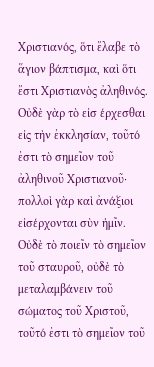Χριστιανός, ὅτι ἔλαβε τὸ ἅγιον βάπτισμα, καὶ ὅτι ἔστι Χριστιανὸς ἀληθινός. Οὐδὲ γὰρ τὸ εἰσ έρχεσθαι εἰς τὴν ἐκκλησίαν, τοῦτό ἐστι τὸ σημεῖον τοῦ ἀληθινοῦ Χριστιανοῦ· πολλοὶ γὰρ καὶ ἀνάξιοι εἰσέρχονται σὺν ἡμῖν. Οὐδὲ τὸ ποιεῖν τὸ σημεῖον τοῦ σταυροῦ, οὐδὲ τὸ μεταλαμβάνειν τοῦ σώματος τοῦ Χριστοῦ, τοῦτό ἐστι τὸ σημεῖον τοῦ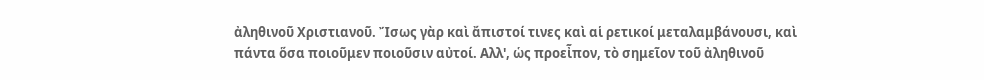ἀληθινοῦ Χριστιανοῦ. Ἴσως γὰρ καὶ ἄπιστοί τινες καὶ αἱ ρετικοί μεταλαμβάνουσι, καὶ πάντα ὅσα ποιοῦμεν ποιοῦσιν αὐτοί. Αλλ', ὡς προεἶπον, τὸ σημεῖον τοῦ ἀληθινοῦ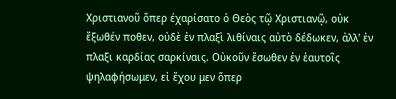Χριστιανοῦ ὅπερ έχαρίσατο ὁ Θεὸς τῷ Χριστιανῷ, οὐκ ἔξωθέν ποθεν, οὐδὲ ἐν πλαξὶ λιθίναις αὐτὸ δέδωκεν, ἀλλ' ἐν πλαξι καρδίας σαρκίναις. Οὐκοῦν ἔσωθεν ἐν ἑαυτοῖς ψηλαφήσωμεν, εἰ ἔχου μεν ὅπερ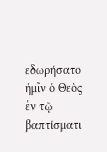εδωρήσατο ἡμῖν ὁ Θεὸς ἐν τῷ βαπτίσματι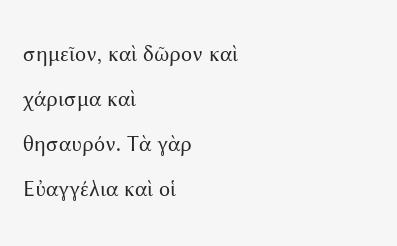σημεῖον, καὶ δῶρον καὶ χάρισμα καὶ θησαυρόν. Τὰ γὰρ Εὐαγγέλια καὶ οἱ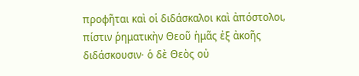προφῆται καὶ οἱ διδάσκαλοι καὶ ἀπόστολοι, πίστιν ῥηματικὴν Θεοῦ ἡμᾶς ἐξ ἀκοῆς διδάσκουσιν· ὁ δὲ Θεὸς οὐ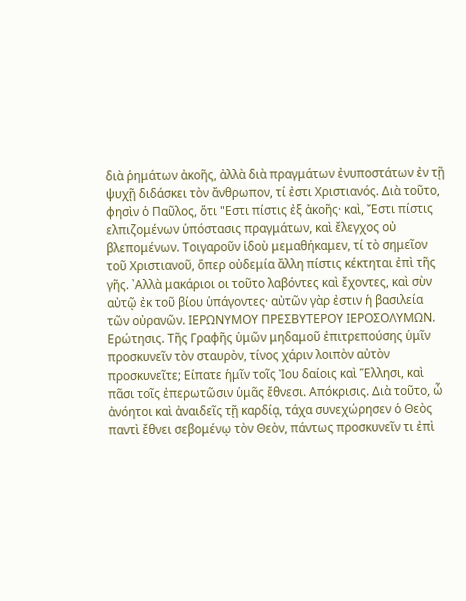διὰ ῥημάτων ἀκοῆς, ἀλλὰ διὰ πραγμάτων ἐνυποστάτων ἐν τῇ ψυχῇ διδάσκει τὸν ἄνθρωπον, τί ἐστι Χριστιανός. Διὰ τοῦτο, φησὶν ὁ Παῦλος, ὅτι "Εστι πίστις ἐξ ἀκοῆς· καὶ, Ἔστι πίστις ελπιζομένων ὑπόστασις πραγμάτων, καὶ ἔλεγχος οὐ βλεπομένων. Τοιγαροῦν ἰδοὺ μεμαθήκαμεν, τί τὸ σημεῖον τοῦ Χριστιανοῦ, ὅπερ οὐδεμία ἄλλη πίστις κέκτηται ἐπὶ τῆς γῆς. ᾿Αλλὰ μακάριοι οι τοῦτο λαβόντες καὶ ἔχοντες, καὶ σὺν αὐτῷ ἐκ τοῦ βίου ὑπάγοντες· αὐτῶν γὰρ ἐστιν ἡ βασιλεία τῶν οὐρανῶν. ΙΕΡΩΝΥΜΟΥ ΠΡΕΣΒΥΤΕΡΟΥ ΙΕΡΟΣΟΛΥΜΩΝ. Ερώτησις. Τῆς Γραφῆς ὑμῶν μηδαμοῦ ἐπιτρεπούσης ὑμῖν προσκυνεῖν τὸν σταυρὸν, τίνος χάριν λοιπὸν αὐτὸν προσκυνεῖτε; Είπατε ἡμῖν τοῖς Ἰου δαίοις καὶ Ἕλλησι, καὶ πᾶσι τοῖς ἐπερωτῶσιν ὑμᾶς ἔθνεσι. Απόκρισις. Διὰ τοῦτο, ὦ ἀνόητοι καὶ ἀναιδεῖς τῇ καρδίᾳ, τάχα συνεχώρησεν ὁ Θεὸς παντὶ ἔθνει σεβομένῳ τὸν Θεὸν, πάντως προσκυνεῖν τι ἐπὶ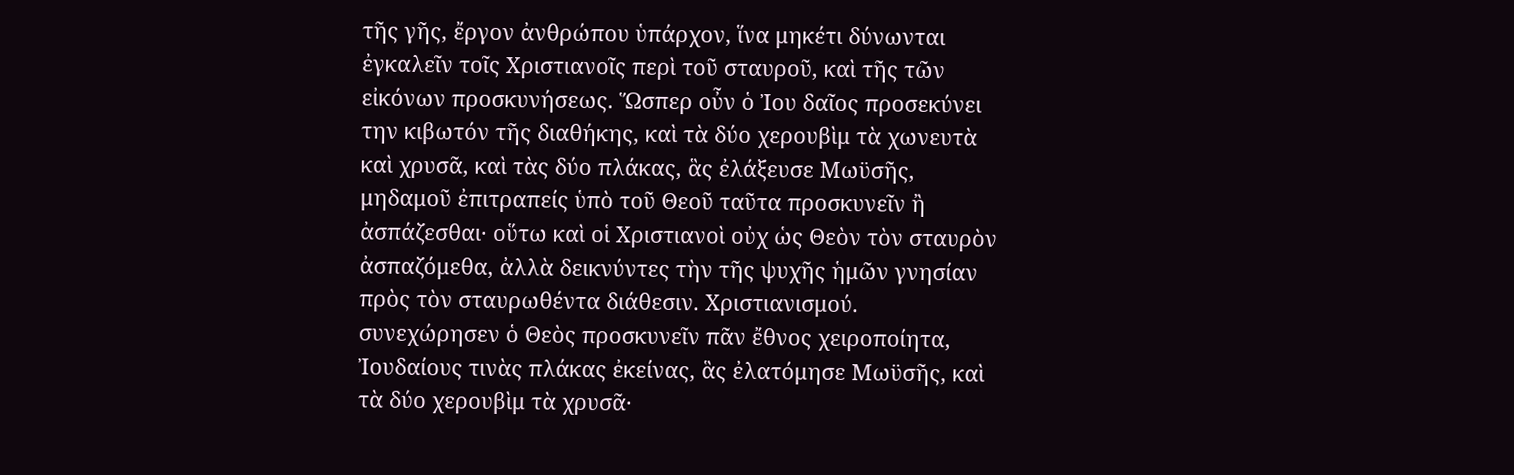τῆς γῆς, ἔργον ἀνθρώπου ὑπάρχον, ἵνα μηκέτι δύνωνται ἐγκαλεῖν τοῖς Χριστιανοῖς περὶ τοῦ σταυροῦ, καὶ τῆς τῶν εἰκόνων προσκυνήσεως. Ὥσπερ οὖν ὁ Ἰου δαῖος προσεκύνει την κιβωτόν τῆς διαθήκης, καὶ τὰ δύο χερουβὶμ τὰ χωνευτὰ καὶ χρυσᾶ, καὶ τὰς δύο πλάκας, ἃς ἐλάξευσε Μωϋσῆς, μηδαμοῦ ἐπιτραπείς ὑπὸ τοῦ Θεοῦ ταῦτα προσκυνεῖν ἢ ἀσπάζεσθαι· οὕτω καὶ οἱ Χριστιανοὶ οὐχ ὡς Θεὸν τὸν σταυρὸν ἀσπαζόμεθα, ἀλλὰ δεικνύντες τὴν τῆς ψυχῆς ἡμῶν γνησίαν πρὸς τὸν σταυρωθέντα διάθεσιν. Χριστιανισμού. συνεχώρησεν ὁ Θεὸς προσκυνεῖν πᾶν ἔθνος χειροποίητα, Ἰουδαίους τινὰς πλάκας ἐκείνας, ἃς ἐλατόμησε Μωϋσῆς, καὶ τὰ δύο χερουβὶμ τὰ χρυσᾶ·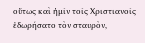οὕτως καὶ ἡμῖν τοῖς Χριστιανοῖς ἐδωρήσατο τὸν σταυρὸν,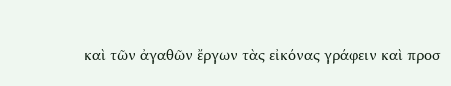καὶ τῶν ἀγαθῶν ἔργων τὰς εἰκόνας γράφειν καὶ προσ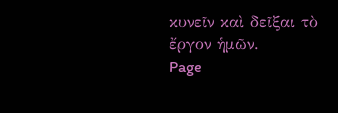κυνεῖν καὶ δεῖξαι τὸ ἔργον ἡμῶν.
Page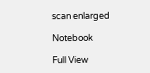scan enlarged

Notebook

Full View